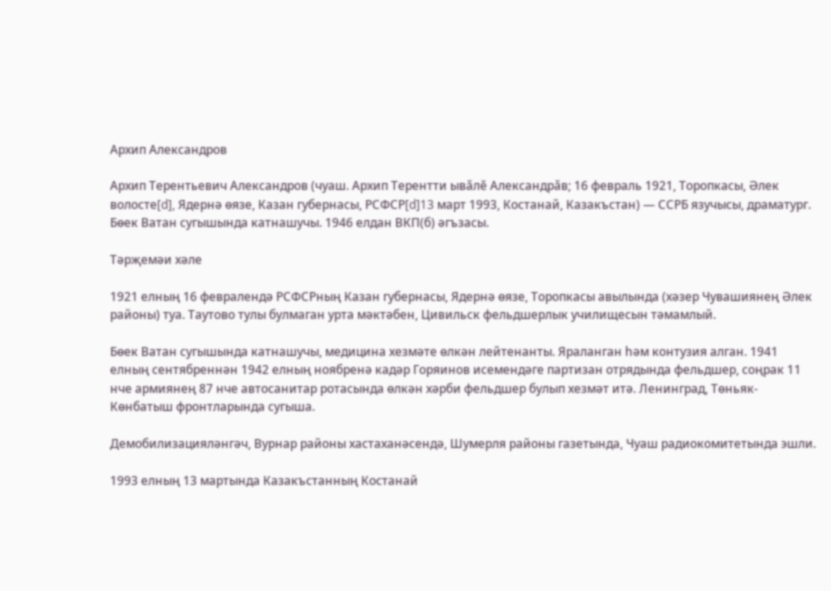Архип Александров

Архип Терентьевич Александров (чуаш. Архип Терентти ывӑлĕ Александрӑв; 16 февраль 1921, Торопкасы, Әлек волосте[d], Ядернә өязе, Казан губернасы, РСФСР[d]13 март 1993, Костанай, Казакъстан) — ССРБ язучысы, драматург. Бөек Ватан сугышында катнашучы. 1946 елдан ВКП(б) әгъзасы.

Тәрҗемәи хәле

1921 елның 16 февралендә РСФСРның Казан губернасы, Ядернә өязе, Торопкасы авылында (хәзер Чувашиянең Әлек районы) туа. Таутово тулы булмаган урта мәктәбен, Цивильск фельдшерлык училищесын тәмамлый.

Бөек Ватан сугышында катнашучы, медицина хезмәте өлкән лейтенанты. Яраланган һәм контузия алган. 1941 елның сентябреннән 1942 елның ноябренә кадәр Горяинов исемендәге партизан отрядында фельдшер, соңрак 11 нче армиянең 87 нче автосанитар ротасында өлкән хәрби фельдшер булып хезмәт итә. Ленинград, Төньяк-Көнбатыш фронтларында сугыша.

Демобилизацияләнгәч, Вурнар районы хастаханәсендә, Шумерля районы газетында, Чуаш радиокомитетында эшли.

1993 елның 13 мартында Казакъстанның Костанай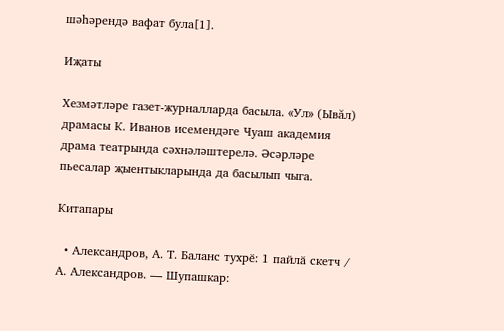шәһәрендә вафат була[1].

Иҗаты

Хезмәтләре газет-журналларда басыла. «Ул» (Ывăл) драмасы К. Иванов исемендәге Чуаш академия драма театрында сәхнәләштерелә. Әсәрләре пьесалар җыентыкларында да басылып чыга.

Китапары

  • Александров, А. Т. Баланс тухрӗ: 1 пайлӑ скетч / А. Александров. — Шупашкар: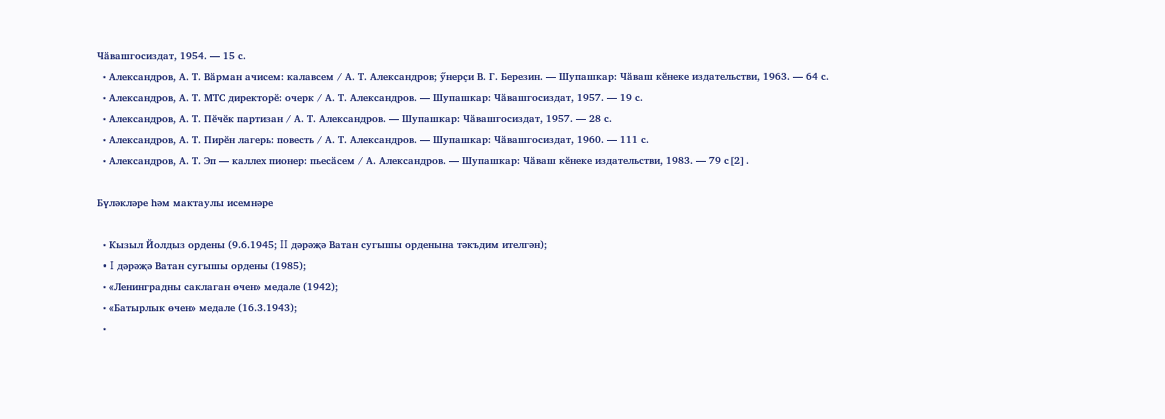Чӑвашгосиздат, 1954. — 15 с.
  • Александров, А. Т. Вӑрман ачисем: калавсем / А. Т. Александров; ӳнерҫи В. Г. Березин. — Шупашкар: Чӑваш кӗнеке издательстви, 1963. — 64 с.
  • Александров, А. Т. МТС директорӗ: очерк / А. Т. Александров. — Шупашкар: Чӑвашгосиздат, 1957. — 19 с.
  • Александров, А. Т. Пӗчӗк партизан / А. Т. Александров. — Шупашкар: Чӑвашгосиздат, 1957. — 28 с.
  • Александров, А. Т. Пирӗн лагерь: повесть / А. Т. Александров. — Шупашкар: Чӑвашгосиздат, 1960. — 111 с.
  • Александров, А. Т. Эп — каллех пионер: пьесӑсем / А. Александров. — Шупашкар: Чӑваш кӗнеке издательстви, 1983. — 79 с[2].

Бүләкләре һәм мактаулы исемнәре

  • Кызыл Йолдыз ордены (9.6.1945; II дәрәҗә Ватан сугышы орденына тәкъдим ителгән);
  • I дәрәҗә Ватан сугышы ордены (1985);
  • «Ленинградны саклаган өчен» медале (1942);
  • «Батырлык өчен» медале (16.3.1943);
  •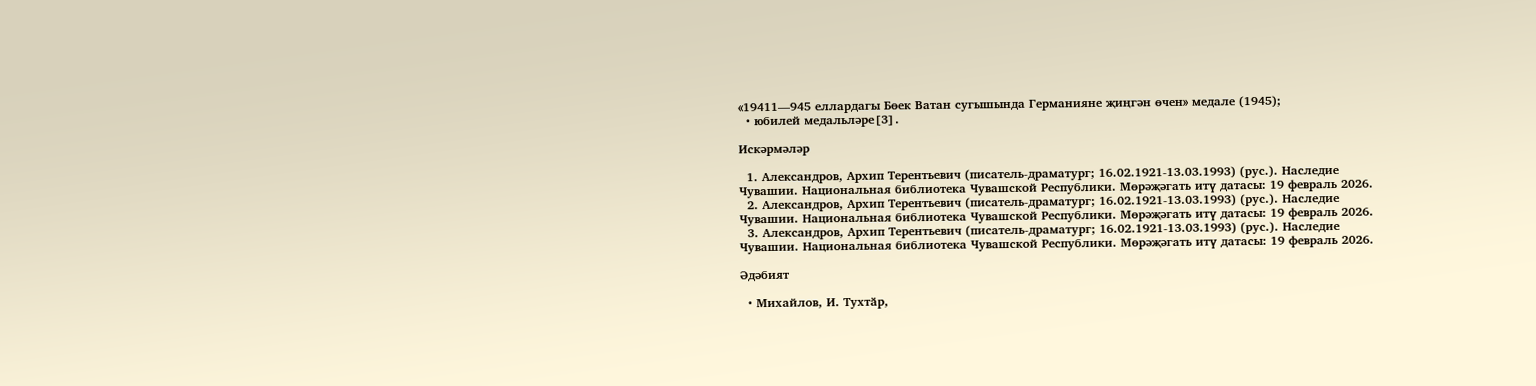«19411—945 еллардагы Бөек Ватан сугышында Германияне җиңгән өчен» медале (1945);
  • юбилей медальләре[3].

Искәрмәләр

  1. Александров, Архип Терентьевич (писатель-драматург; 16.02.1921-13.03.1993) (рус.). Наследие Чувашии. Национальная библиотека Чувашской Республики. Мөрәҗәгать итү датасы: 19 февраль 2026.
  2. Александров, Архип Терентьевич (писатель-драматург; 16.02.1921-13.03.1993) (рус.). Наследие Чувашии. Национальная библиотека Чувашской Республики. Мөрәҗәгать итү датасы: 19 февраль 2026.
  3. Александров, Архип Терентьевич (писатель-драматург; 16.02.1921-13.03.1993) (рус.). Наследие Чувашии. Национальная библиотека Чувашской Республики. Мөрәҗәгать итү датасы: 19 февраль 2026.

Әдәбият

  • Михайлов, И. Тухтӑр,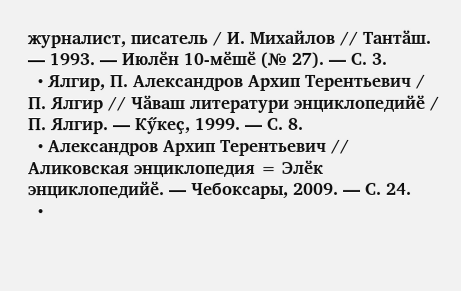журналист, писатель / И. Михайлов // Тантӑш. — 1993. — Июлӗн 10-мӗшӗ (№ 27). — С. 3.
  • Ялгир, П. Александров Архип Терентьевич / П. Ялгир // Чӑваш литератури энциклопедийӗ / П. Ялгир. — Кӳкеҫ, 1999. — С. 8.
  • Александров Архип Терентьевич // Аликовская энциклопедия = Элӗк энциклопедийӗ. — Чебоксары, 2009. — С. 24.
  •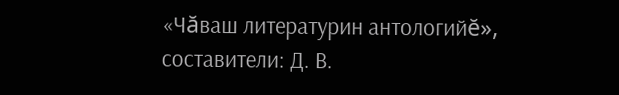«Чăваш литературин антологийĕ», составители: Д. В.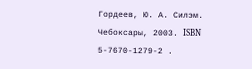Гордеев, Ю. А. Силэм. Чебоксары, 2003. ISBN 5-7670-1279-2 .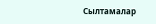Сылтамалар